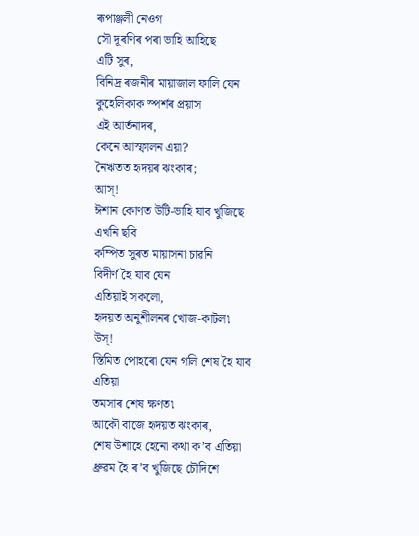ৰূপাঞ্জলী নেওগ
সৌ দূৰণিৰ পৰা ভাহি আহিছে
এটি সুৰ,
বিনিদ্ৰ ৰজনীৰ মায়াজাল ফালি যেন
কুহেলিকাক স্পৰ্শৰ প্ৰয়াস
এই আৰ্তনাদৰ,
কেনে আস্ফালন এয়া?
নৈঋতত হৃদয়ৰ ঝংকাৰ;
আস্!
ঈশান কোণত উটি-ভাহি যাব খুজিছে
এখনি ছবি
কম্পিত সুৰত মায়াসনা চাৱনি
বিদীৰ্ণ হৈ যাব যেন
এতিয়াই সকলো,
হৃদয়ত অনুশীলনৰ খোজ-কাটল৷
উস্!
স্তিমিত পোহৰো যেন গলি শেষ হৈ যাব
এতিয়া
তমসাৰ শেষ ক্ষণত৷
আকৌ বাজে হৃদয়ত ঝংকাৰ,
শেষ উশাহে হেনো কথা ক’ব এতিয়া
ধ্ৰুৱম হৈ ৰ’ব খুজিছে চৌদিশে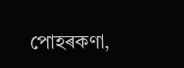পোহৰকণা,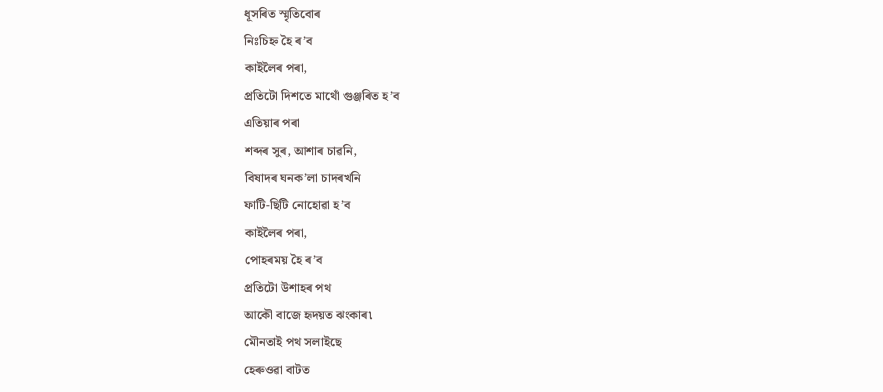ধূসৰিত স্মৃতিবোৰ
নিঃচিহ্ন হৈ ৰ’ব
কাইলৈৰ পৰা,
প্ৰতিটো দিশতে মাথোঁ গুঞ্জৰিত হ’ব
এতিয়াৰ পৰা
শব্দৰ সুৰ, আশাৰ চাৱনি,
বিষাদৰ ঘনক’লা চাদৰখনি
ফাটি-ছিটি নোহোৱা হ’ব
কাইলৈৰ পৰা,
পোহৰময় হৈ ৰ’ব
প্ৰতিটো উশাহৰ পথ
আকৌ বাজে হৃদয়ত ঝংকাৰ৷
মৌনতাই পথ সলাইছে
হেৰুওৱা বাটত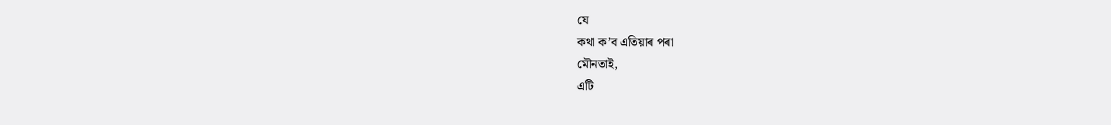যে
কথা ক’ব এতিয়াৰ পৰা
মৌনতাই,
এটি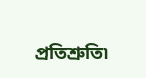প্ৰতিশ্ৰুতি৷